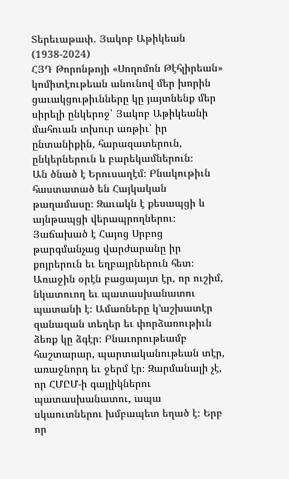Տերեւաթափ. Յակոբ Աթիկեան (1938-2024)
ՀՅԴ Թորոնթոյի «Սողոմոն Թէհլիրեան» կոմիտէութեան անունով մեր խորին ցաւակցութիւնները կը յայտնենք մեր սիրելի ընկերոջ՝ Յակոբ Աթիկեանի մահուան տխուր առթիւ՝ իր ընտանիքին, հարազատերուն, ընկերներուն և բարեկամներուն։
Ան ծնած է Երուսաղէմ։ Բնակութիւն հաստատած են Հայկական թաղամասը։ Զաւակն է քեսապցի և այնթապցի վերապրողներու։ Յաճախած է Հայոց Սրբոց թարգմանչաց վարժարանը իր քոյրերուն եւ եղբայրներուն հետ։
Առաջին օրէն բացայայտ էր, որ ուշիմ, նկատուող եւ պատասխանատու պատանի է։ Ամառները կ՚աշխատէր զանազան տեղեր եւ փորձառութիւն ձեռք կը ձգէր։ Բնաւորութեամբ հաշտարար, պարտականութեան տէր, առաջնորդ եւ ջերմ էր։ Զարմանալի չէ, որ ՀՄԸՄ-ի գայլիկներու պատասխանատու, ապա սկաուտներու խմբապետ եղած է։ Երբ որ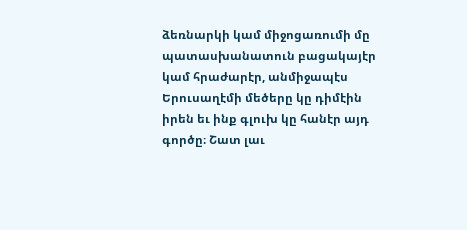ձեռնարկի կամ միջոցառումի մը պատասխանատուն բացակայէր կամ հրաժարէր, անմիջապէս Երուսաղէմի մեծերը կը դիմէին իրեն եւ ինք գլուխ կը հանէր այդ գործը։ Շատ լաւ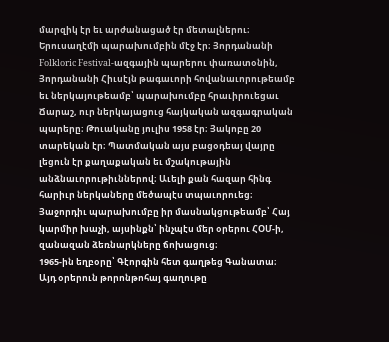մարզիկ էր եւ արժանացած էր մետալներու։
Երուսաղէմի պարախումբին մէջ էր։ Յորդանանի Folkloric Festival-ազգային պարերու փառատօնին, Յորդանանի Հիւսէյն թագաւորի հովանաւորութեամբ եւ ներկայութեամբ՝ պարախումբը հրաւիրուեցաւ Ճարաշ, ուր ներկայացուց հայկական ազգագրական պարերը։ Թուականը յուլիս 1958 էր։ Յակոբը 20 տարեկան էր։ Պատմական այս բացօդեայ վայրը լեցուն էր քաղաքական եւ մշակութային անձնաւորութիւններով։ Աւելի քան հազար հինգ հարիւր ներկաները մեծապէս տպաւորուեց։ Յաջորդիւ պարախումբը իր մասնակցութեամբ՝ Հայ կարմիր խաչի, այսինքն՝ ինչպէս մեր օրերու ՀՕՄ-ի, զանազան ձեռնարկները ճոխացուց։
1965-ին եղբօրը՝ Գէորգին հետ գաղթեց Գանատա։ Այդ օրերուն թորոնթոհայ գաղութը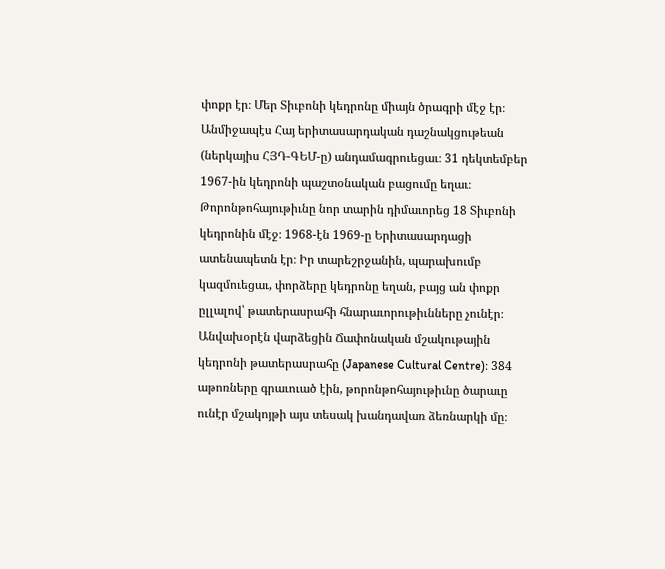փոքր էր։ Մեր Տիւբոնի կեդրոնը միայն ծրագրի մէջ էր։ Անմիջապէս Հայ երիտասարդական դաշնակցութեան (ներկայիս ՀՅԴ-ԳԵՄ-ը) անդամագրուեցաւ։ 31 դեկտեմբեր 1967-ին կեդրոնի պաշտօնական բացումը եղաւ։ Թորոնթոհայութիւնը նոր տարին դիմաւորեց 18 Տիւբոնի կեդրոնին մէջ։ 1968-էն 1969-ը Երիտասարդացի ատենապետն էր։ Իր տարեշրջանին, պարախումբ կազմուեցաւ, փորձերը կեդրոնը եղան, բայց ան փոքր ըլլալով՝ թատերասրահի հնարաւորութիւնները չունէր։ Անվախօրէն վարձեցին Ճափոնական մշակութային կեդրոնի թատերասրահը (Japanese Cultural Centre)։ 384 աթոռները գրաւուած էին, թորոնթոհայութիւնը ծարաւը ունէր մշակոյթի այս տեսակ խանդավառ ձեռնարկի մը։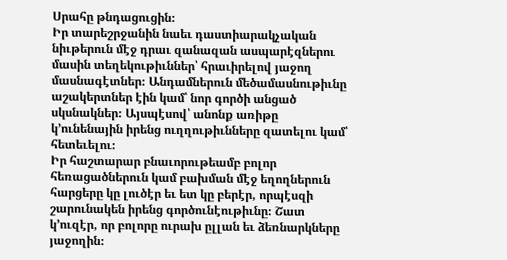Սրահը թնդացուցին։
Իր տարեշրջանին նաեւ դաստիարակչական նիւթերուն մէջ դրաւ զանազան ասպարէզներու մասին տեղեկութիւններ՝ հրաւիրելով յաջող մասնագէտներ։ Անդամներուն մեծամասնութիւնը աշակերտներ էին կամ՝ նոր գործի անցած սկսնակներ։ Այսպէսով՝ անոնք առիթը կ՚ունենային իրենց ուղղութիւնները զատելու կամ՝ հետեւելու։
Իր հաշտարար բնաւորութեամբ բոլոր հեռացածներուն կամ բախման մէջ եղողներուն հարցերը կը լուծէր եւ ետ կը բերէր, որպէսզի շարունակեն իրենց գործունէութիւնը։ Շատ կ՚ուզէր, որ բոլորը ուրախ ըլլան եւ ձեռնարկները յաջողին։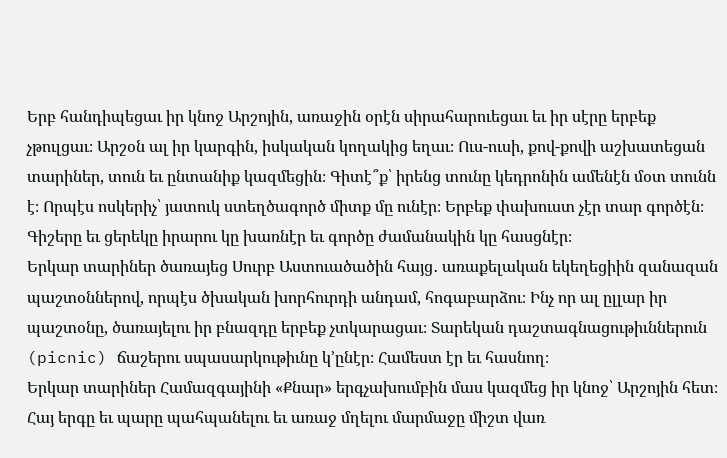Երբ հանդիպեցաւ իր կնոջ Արշոյին, առաջին օրէն սիրահարուեցաւ եւ իր սէրը երբեք չթուլցաւ։ Արշօն ալ իր կարգին, իսկական կողակից եղաւ։ Ուս-ուսի, քով-քովի աշխատեցան տարիներ, տուն եւ ընտանիք կազմեցին։ Գիտէ՞ք՝ իրենց տունը կեդրոնին ամենէն մօտ տունն է։ Որպէս ոսկերիչ՝ յատուկ ստեղծագործ միտք մը ունէր։ Երբեք փախուստ չէր տար գործէն։ Գիշերը եւ ցերեկը իրարու կը խառնէր եւ գործը ժամանակին կը հասցնէր։
Երկար տարիներ ծառայեց Սուրբ Աստուածածին հայց․ առաքելական եկեղեցիին զանազան պաշտօններով, որպէս ծխական խորհուրդի անդամ, հոգաբարձու։ Ինչ որ ալ ըլլար իր պաշտօնը, ծառայելու իր բնազդը երբեք չտկարացաւ։ Տարեկան դաշտագնացութիւններուն (picnic) ճաշերու սպասարկութիւնը կ’ընէր։ Համեստ էր եւ հասնող։
Երկար տարիներ Համազգայինի «Քնար» երգչախումբին մաս կազմեց իր կնոջ՝ Արշոյին հետ։ Հայ երգը եւ պարը պահպանելու եւ առաջ մղելու մարմաջը միշտ վառ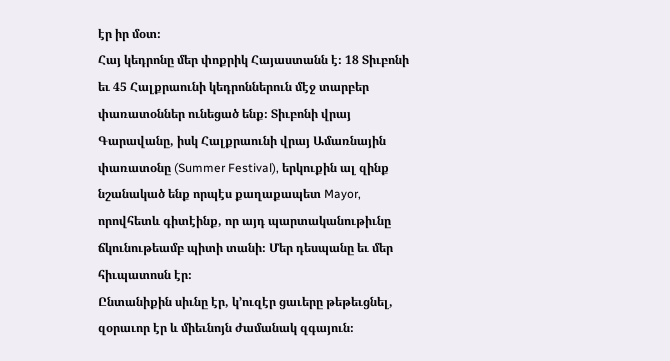էր իր մօտ։
Հայ կեդրոնը մեր փոքրիկ Հայաստանն է։ 18 Տիւբոնի եւ 45 Հալքրաունի կեդրոններուն մէջ տարբեր փառատօններ ունեցած ենք։ Տիւբոնի վրայ Գարավանը, իսկ Հալքրաունի վրայ Ամառնային փառատօնը (Summer Festival), երկուքին ալ զինք նշանակած ենք որպէս քաղաքապետ Mayor, որովհետև գիտէինք, որ այդ պարտականութիւնը ճկունութեամբ պիտի տանի։ Մեր դեսպանը եւ մեր հիւպատոսն էր։
Ընտանիքին սիւնը էր, կ՚ուզէր ցաւերը թեթեւցնել, զօրաւոր էր և միեւնոյն ժամանակ զգայուն։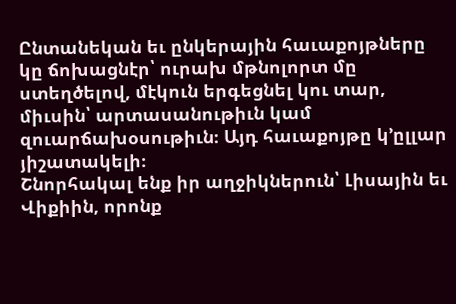Ընտանեկան եւ ընկերային հաւաքոյթները կը ճոխացնէր՝ ուրախ մթնոլորտ մը ստեղծելով, մէկուն երգեցնել կու տար, միւսին՝ արտասանութիւն կամ զուարճախօսութիւն։ Այդ հաւաքոյթը կ՚ըլլար յիշատակելի։
Շնորհակալ ենք իր աղջիկներուն՝ Լիսային եւ Վիքիին, որոնք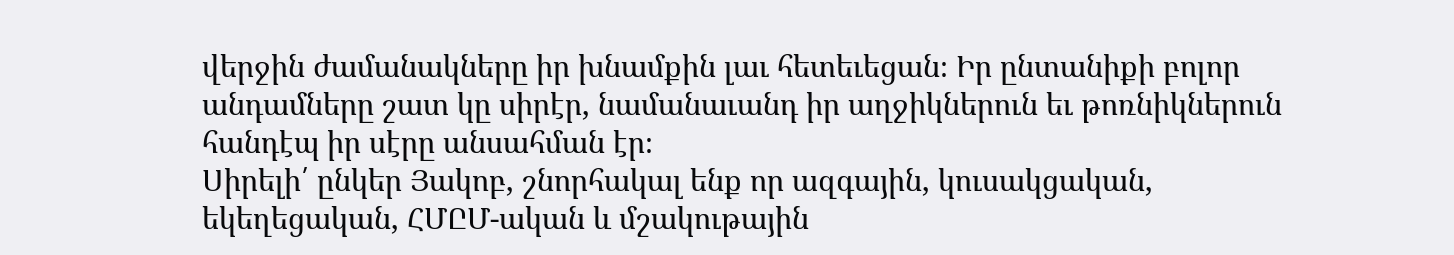վերջին ժամանակները իր խնամքին լաւ հետեւեցան։ Իր ընտանիքի բոլոր անդամները շատ կը սիրէր, նամանաւանդ իր աղջիկներուն եւ թոռնիկներուն հանդէպ իր սէրը անսահման էր։
Սիրելի՛ ընկեր Յակոբ, շնորհակալ ենք որ ազգային, կուսակցական, եկեղեցական, ՀՄԸՄ-ական և մշակութային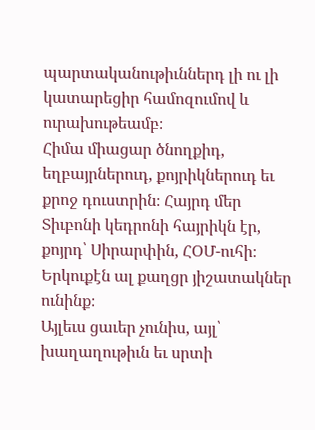պարտականութիւններդ լի ու լի կատարեցիր համոզումով և ուրախութեամբ։
Հիմա միացար ծնողքիդ, եղբայրներուդ, քոյրիկներուդ եւ քրոջ դուստրին։ Հայրդ մեր Տիւբոնի կեդրոնի հայրիկն էր, քոյրդ՝ Սիրարփին, ՀՕՄ-ուհի։ Երկուքէն ալ քաղցր յիշատակներ ունինք։
Այլեւս ցաւեր չունիս, այլ՝ խաղաղութիւն եւ սրտի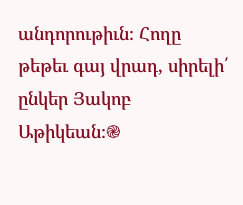անդորութիւն։ Հողը թեթեւ գայ վրադ, սիրելի՛ ընկեր Յակոբ Աթիկեան։֎